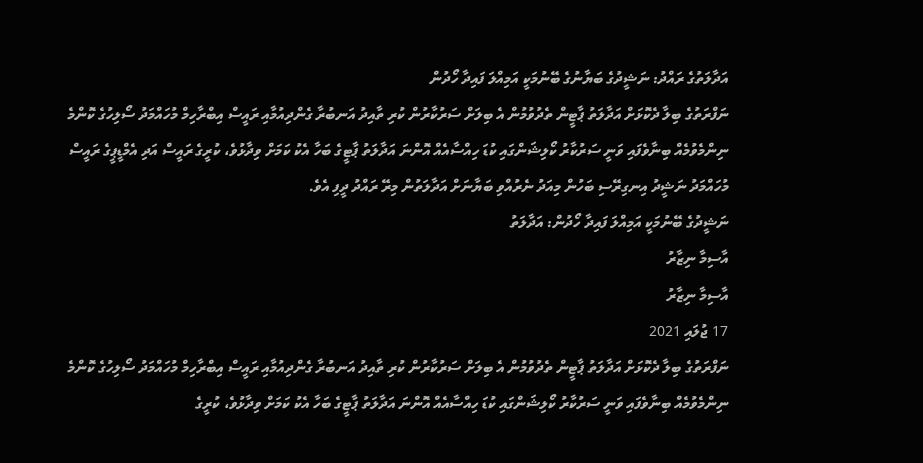އަދާލަތުގެ ރައްދު: ނަޝީދުގެ ބަޔާނުގެ ބޭނުމަކީ އަމިއްލަ ފައިދާ ހޯދުން
ނަފްރަތުގެ ބިލާ ދެކޮޅަށް އަދާލަތު ޕާޓީން ތެދުވުމުން އެ ބިލަށް ސަރުކާރުން ކުރި ތާއިދު އަނބުރާ ގެންދިއުމާއި ރައީސް އިބްރާހިމް މުހައްމަދު ސޯލިހުގެ ކޮންމެ ނިންމެވުމެއް ބިނާވެފައި ވަނީ ސަރުކާރު ކޯލިޝަންގައި ކުޑަ ހިއްސާއެއް އޮންނަ އަދާލަތު ޕާޓީގެ ބަހާ އެކު ކަމަށް ވިދާޅުވެ، ކުރީގެ ރައީސް އަދި އެމްޑީޕީގެ ރައީސް މުހައްމަދު ނަޝީދު އިނގިރޭސި ބަހުން މިއަދު ނެރުއްވި ބަޔާނަށް އަދާލަތުން މިރޭ ރައްދު ދީފި އެވެ.
ނަޝީދުގެ ބޭނުމަކީ އަމިއްލަ ފައިދާ ހޯދުން: އަދާލަތު
އާސިމާ ނިޒާރު
އާސިމާ ނިޒާރު
17 ޖުލައި 2021
ނަފްރަތުގެ ބިލާ ދެކޮޅަށް އަދާލަތު ޕާޓީން ތެދުވުމުން އެ ބިލަށް ސަރުކާރުން ކުރި ތާއިދު އަނބުރާ ގެންދިއުމާއި ރައީސް އިބްރާހިމް މުހައްމަދު ސޯލިހުގެ ކޮންމެ ނިންމެވުމެއް ބިނާވެފައި ވަނީ ސަރުކާރު ކޯލިޝަންގައި ކުޑަ ހިއްސާއެއް އޮންނަ އަދާލަތު ޕާޓީގެ ބަހާ އެކު ކަމަށް ވިދާޅުވެ، ކުރީގެ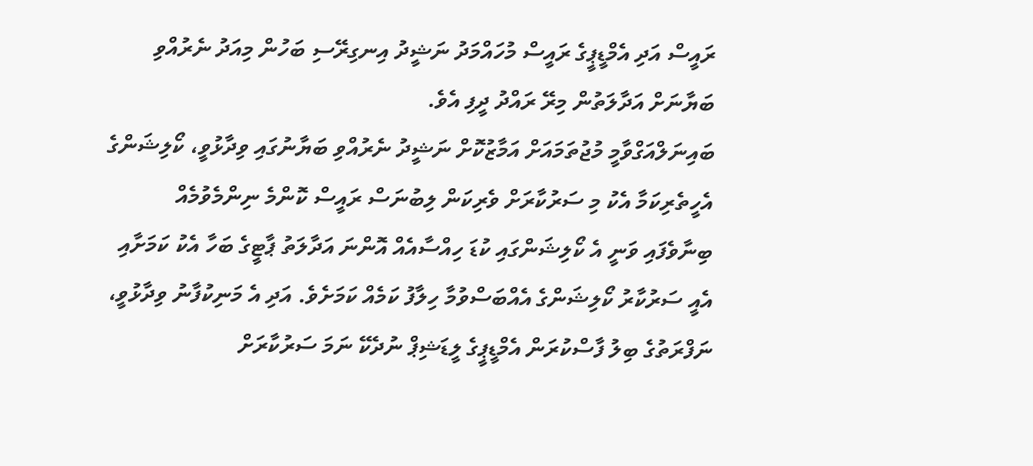ރައީސް އަދި އެމްޑީޕީގެ ރައީސް މުހައްމަދު ނަޝީދު އިނގިރޭސި ބަހުން މިއަދު ނެރުއްވި ބަޔާނަށް އަދާލަތުން މިރޭ ރައްދު ދީފި އެވެ.
ބައިނަލްއަގްވާމީ މުޖުތަމައަށް އަމާޒުކޮށް ނަޝީދު ނެރުއްވި ބަޔާނުގައި ވިދާޅުވީ، ކޯލިޝަންގެ އެހީތެރިކަމާ އެކު މި ސަރުކާރަށް ވެރިކަން ލިބުނަސް ރައީސް ކޮންމެ ނިންމެވުމެއް ބިނާވެފައި ވަނީ އެ ކޯލިޝަންގައި ކުޑަ ހިއްސާއެއް އޮންނަ އަދާލަތު ޕާޓީގެ ބަހާ އެކު ކަމަށާއި އެއީ ސަރުކާރު ކޯލިޝަންގެ އެއްބަސްވުމާ ހިލާފު ކަމެއް ކަމަށެވެ. އަދި އެ މަނިކުފާނު ވިދާޅުވީ، ނަފްރަތުގެ ބިލު ފާސްކުރަން އެމްޑީޕީގެ ލީޑަޝިޕް ނުދެކޭ ނަމަ ސަރުކާރަށް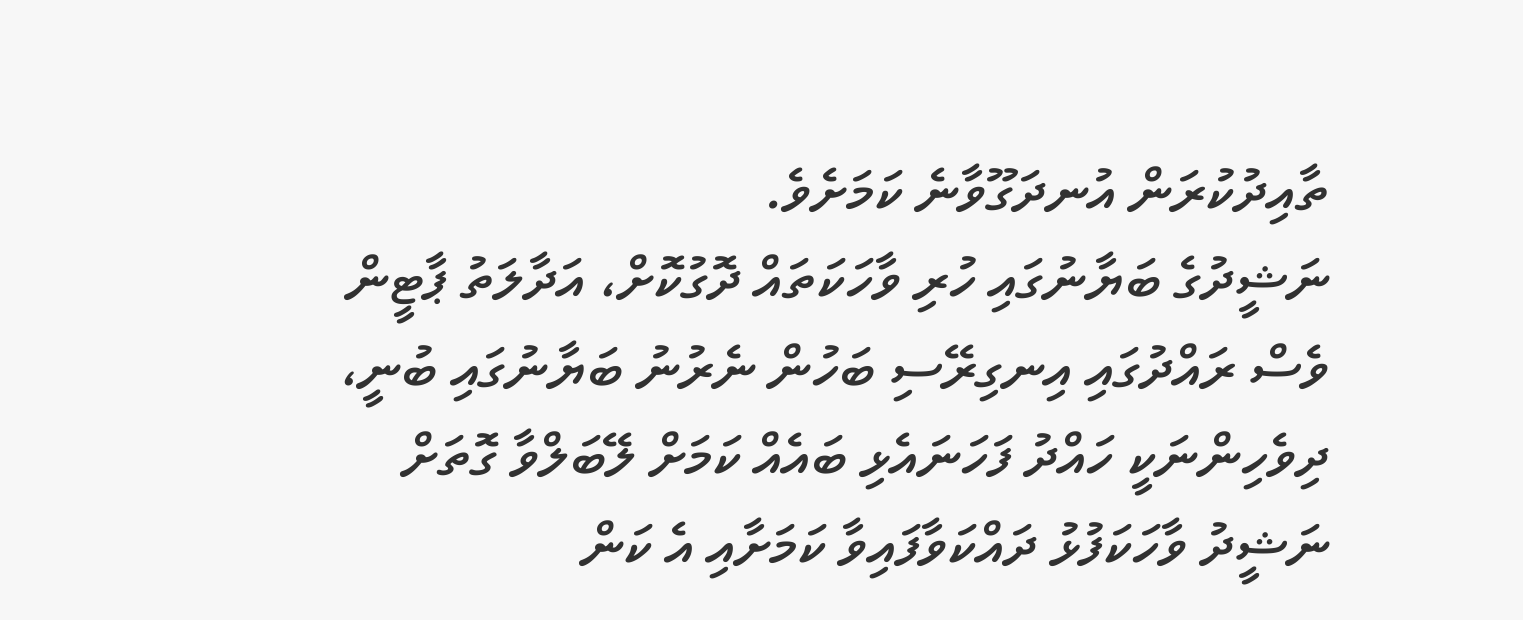ތާއިދުކުރަން އުނދަގޫވާނެ ކަމަށެވެ.
ނަޝީދުގެ ބަޔާނުގައި ހުރި ވާހަކަތައް ދޮގުކޮށް، އަދާލަތު ޕާޓީން ވެސް ރައްދުގައި އިނގިރޭސި ބަހުން ނެރުނު ބަޔާނުގައި ބުނީ، ދިވެހިންނަކީ ހައްދު ފަހަނައެޅި ބައެއް ކަމަށް ލޭބަލްވާ ގޮތަށް ނަޝީދު ވާހަކަފުޅު ދައްކަވާފައިވާ ކަމަށާއި އެ ކަން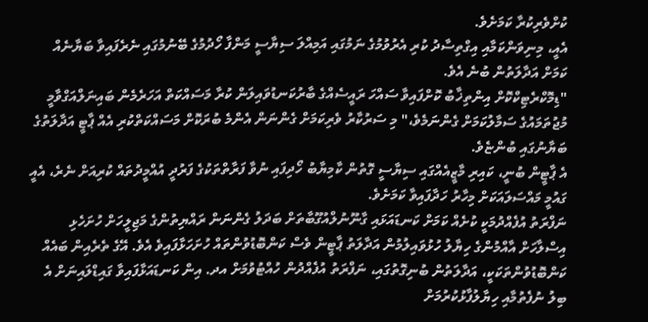ކުށްވެރިކުރާ ކަމަށެވެ.
އެއީ، މިނިވަންކަމާއި އިގްތިސާދު ކުރި އެރުވުމުގެ ނަމުގައި އަމިއްލަ ސިޔާސީ މަންފާ ހޯދުމުގެ ބޭނުމުގައި ނެރެފައިވާ ބަޔާނެއް ކަމަށް އަދާލަތުން ބުނެ އެވެ.
"ޑިމޮކްރެޓިކްކޮށް އިންތިޚާބު ކޮށްފައިވާ ސައްހަ ރައީސެއްގެ ބާރުކަނޑުވައިލަން ކުރާ މަސައްކަތް އަހަރެމެން ބައިނަލްއަގްވާމީ މުޖުތަމައުގެ ސަމާލުކަމަށް ގެންނަމެވެ،" މި ސަރުކާރު ވެރިކަމަށް ގެންނަން އެންމެ ބުރަކޮށް މަސައްކަތްކުރި އެއް ޕާޓީ އަދާލަތުގެ ބަޔާނުގައި ބުންޏެވެ.
އެ ޕާޓީން ބުނީ، ކައިރި މާޒީއެއްގައި ސިޔާސީ ގޮތުން ކާމިޔާބު ހޯދިފައި ނުވާ ފަރާތްތަކުގެ ފަރުދީ އުއްމީދުތައް ކުރިއަށް ނެރެ، އެއީ ގައުމީ މައްސަލައަކަށް މިހާރު ހަދާފައިވާ ކަމަށެވެ.
ނަފްރަތު އުފެއްދުމަކީ ކުށެއް ކަމަށް ކަނޑައަޅައި ގާނޫނުލްއުގޫބާތަށް ބަދަލު ގެންނަން ރައްޔިތުންގެ މަޖިލީހަށް ހުށަހެޅި އިސްލާހަށް އާއްމުންގެ ހިޔާލު ހުޅުވައިލުމުން އަދާލަތު ޕާޓީން ވެސް ކަންބޮޑުވުންތައް ހުށަހަޅާފައިވެ އެވެ. އޭގެ ތެރެއިން ބައެއް ކަންބޮޑުވުންތަކަކީ، އަދާލަތުން ބުނިގޮތުގައި، ނަފްރަތު އުފެއްދުން ހުއްޓުވުމަށް އދ. އިން ކަނޑައަޅާފައިވާ ގައިޑްލައިނަށް އެ ބިލު ނުފެތުމާއި ހިޔާލުފާޅުކުރުމަށް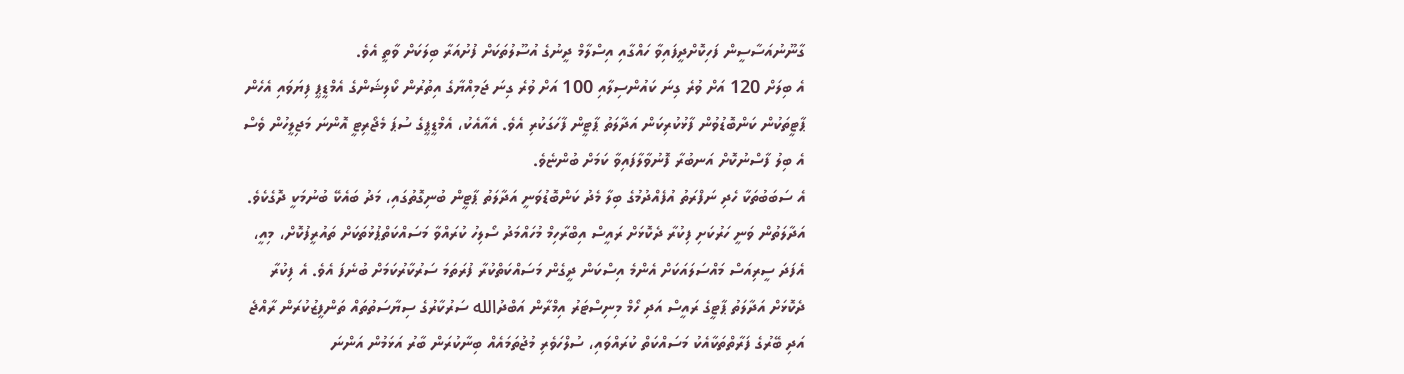ގާނޫނުއަސާސީން ފަހިކޮށްދީފައިވާ ހައްގާއި އިސްލާމް ދީނުގެ އުސޫލުތަކަށް ފުށުއަރާ ބިލަކަށް ވާތީ އެވެ.
އެ ބިލަށް 120 އަށް ވުރެ ގިނަ ކައުންސިލާއި 100 އަށް ވުރެ ގިނަ ޖަމިއްޔާގެ އިތުރުން ކޯލިޝަންގެ އެމްޑީޕީ ފިޔަވައި އެހެން ޕާޓީތަކުން ކަންބޮޑުވުން ފާޅުކުރިކަން އަދާލަތު ޕާޓީން ފާހަގަކުރި އެވެ. އެއާއެކު، އެމްޑީޕީގެ ސުޕަ މެޖޯރިޓީ އޮންނަ މަޖިލީހުން ވެސް އެ ބިލު ފާސްނުކޮށް އަނބުރާ ފޮނުވާލާފައިވާ ކަމަށް ބުންޏެވެ.
އެ ސަބަބުތަކާ ހެދި ނަފްރަތު އުފެއްދުމުގެ ބިލާ މެދު ކަންބޮޑުވަނީ އަދާލަތު ޕާޓީން ބުނިގޮތުގައި، މަދު ބައެކޭ ބުނުމަކީ ދޮގެކެވެ.
އަދާލަތުން ވަނީ ހަރުކަށި ފިކުރާ ދެކޮޅަށް ރައީސް އިބްރާހިމް މުހައްމަދު ސޯލިހު ކުރައްވާ މަސައްކަތްޕުޅުތަކަށް ތައުރީފުކޮށް، މިއީ، އެފަދަ ސީރިއަސް މައްސަލައަކަށް އެންމެ އިސްކަން ދީގެން މަސައްކަތްކުރާ ފުރަތަމަ ސަރުކާރުކަމަށް ބުނެފަ އެވެ. އެ ފިކުރާ ދެކޮޅަށް އަދާލަތު ޕާޓީގެ ރައީސް އަދި ހޯމް މިނިސްޓަރު އިމްރާން އަބްދުالله ސަރުކާރުގެ ސިޔާސަތުތައް ތަންފީޒުކުރަން ރާއްޖެ އަދި ބޭރުގެ ފަރާތްތަކާއެކު މަސައްކަތް ކުރައްވައި، ސުލްހަވެރި މުޖުތަމައެއް ބިނާކުރަން ބާރު އަޅަމުން އަންނަ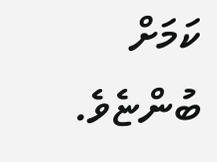ކަމަށް ބުންޏެވެ.